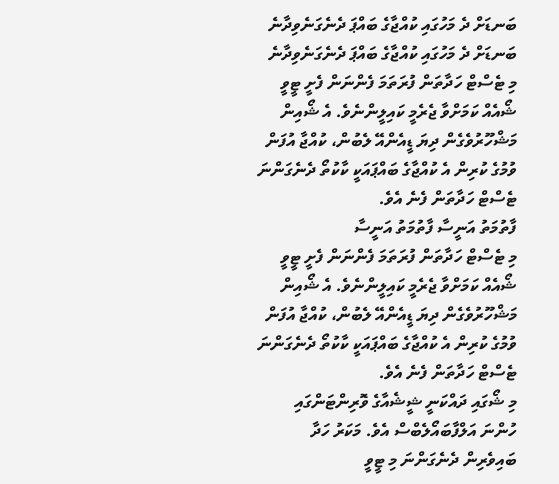ބަނޑަށް ދެ މަހުގައި ކުއްޖާގެ ބައްޕަ ދެނެގަނެވިދާނެ
ބަނޑަށް ދެ މަހުގައި ކުއްޖާގެ ބައްޕަ ދެނެގަނެވިދާނެ
މި ޓެސްޓް ހަދާތަން ފުރަތަމަ ފެންނަން ފެށީ ޓީވީ ޝޯއެއް ކަމަށްވާ ޖެރެމީ ކައިލީންނެވެ. އެ ޝޯއިން މަޝްހޫރުވެގެން ދިޔަ ޑީއެންއޭ ލެބުން، ކުއްޖާ އުފަން ވުމުގެ ކުރިން އެ ކުއްޖާގެ ބައްޕައަކީ ކާކުތޯ ދެނެގަންނަ ޓެސްޓް ހަދާތަން ފެނެ އެވެ.
ފާތުމަތު އަނީސާ ފާތުމަތު އަނީސާ
މި ޓެސްޓް ހަދާތަން ފުރަތަމަ ފެންނަން ފެށީ ޓީވީ ޝޯއެއް ކަމަށްވާ ޖެރެމީ ކައިލީންނެވެ. އެ ޝޯއިން މަޝްހޫރުވެގެން ދިޔަ ޑީއެންއޭ ލެބުން، ކުއްޖާ އުފަން ވުމުގެ ކުރިން އެ ކުއްޖާގެ ބައްޕައަކީ ކާކުތޯ ދެނެގަންނަ ޓެސްޓް ހަދާތަން ފެނެ އެވެ.
މި ޝޯގައި ދައްކަނީ ޝީޝެއާގެ ވޮރިންޓަންގައި ހުންނަ އަލްފާބައޯލެބްސް އެވެ. މަކަރު ހަދާ ބައިވެރިން ދެނެގަންނަ މި ޓީވީ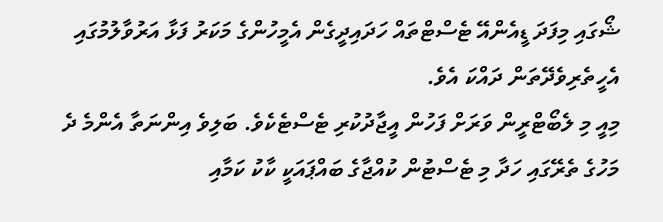ޝޯގައި މިފަދަ ޑީއެންއޭ ޓެސްޓްތައް ހަދައިދީގެން އެމީހުންގެ މަކަރު ފަޅާ އަރުވާލުމުގައި އެހީތެރިވެދޭތަން ދައްކަ އެވެ.
މިއީ މި ލެބޯޓްރީން ވަރަށް ފަހުން އީޖާދުކުރި ޓެސްޓެކެވެ. ބަލިވެ އިންނަތާ އެންމެ ދެ މަހުގެ ތެރޭގައި ހަދާ މި ޓެސްޓުން ކުއްޖާގެ ބައްޕައަކީ ކާކު ކަމާއި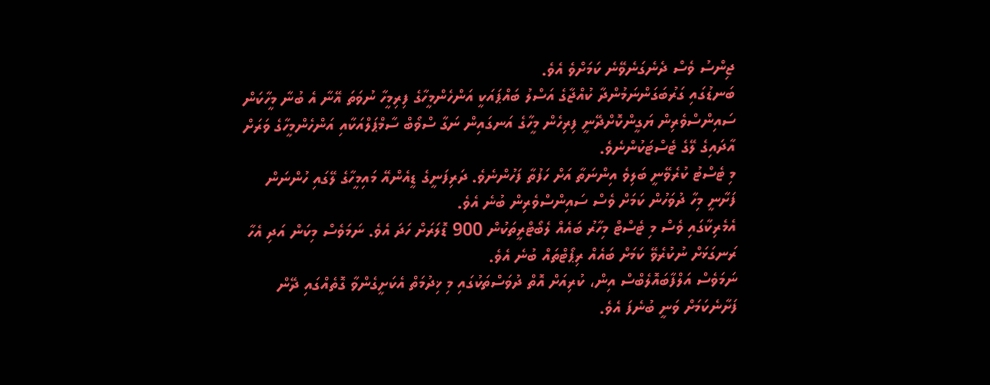ޖިންސު ވެސް ދެނެގަނެވޭނެ ކަމަށްވެ އެވެ.
ބަނޑުގައި ގަރުބަގަންނަމުންދާ ކުއްޖާގެ އަސްލު ބައްޕައަކީ އަންހެންމީހާގެ ފިރިމީހާ ނުވަތަ އޭނާ އެ ބުނާ މީހާކަން ސައިންސްވެރިން ޔަގީންކޮށްދޭނީ ފިރިހެން މީހާގެ އަނގައިން ނަގާ ސްވޯބް ސާމްޕަލްއަކާއި އަންހެންމީހާގެ ވަރަށް އާދައިގެ ލޭގެ ޓެސްޓަކުންނެވެ.
މި ޓެސްޓު ކުރެވޭނީ ބަލިވެ އިންނަތާ އަށް ހަފުތާ ފަހުންނެވެ. ދަރިފަނީގެ ޑީއެންއޭ މައިމީހާގެ ލޭގައި ހުންނަން ފަށާނީ މިހާ ދުވަހުން ކަމަށް ވެސް ސައިންސްވެރިން ބުނެ އެވެ.
އެމެރިކާގައި ވެސް މި ޓެސްޓް މިހާރު ބައެއް ލެބޯޓްރީތަކުން 900 ޑޮލަރަށް ހަދަ އެވެ. ނަމަވެސް މިކަން އަދި އެހާ ރަނގަޅަށް ނުކުރެވޭ ކަމަށް ބައެއް ރިޕޯޓްތައް ބުނެ އެވެ.
ނަމަވެސް އަލްފާބައޮލެބްސް އިން، ކުރިއަށް އޮތް ދުވަސްތަކުގައި މި ޚިދުމަތް އެކަށީގެންވާ ގޮތެއްގައި ދޭން ފަށާނެކަމަށް ވަނީ ބުނެފަ އެވެ.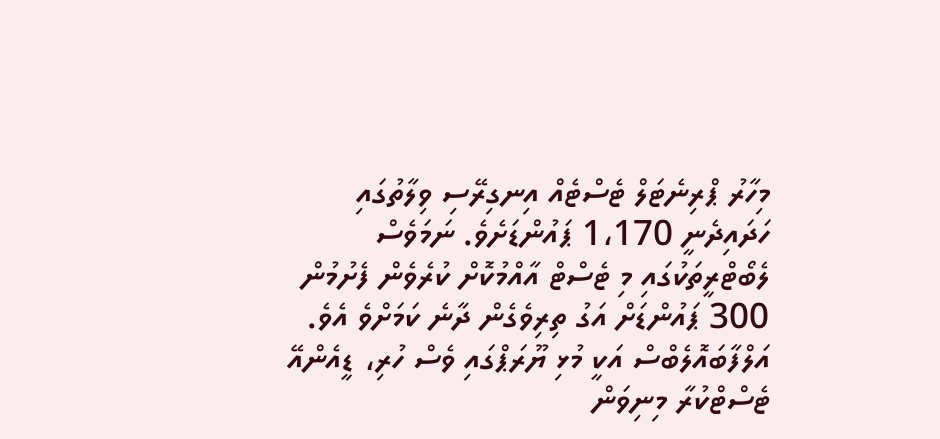މިހާރު ޕްރިނެޓަލް ޓެސްޓެއް އިނގިރޭސި ވިލާތުގައި ހަދައިދެނީ 1،170 ޕައުންޑަށެވެ. ނަމަވެސް ލެބޯޓްރީތަކުގައި މި ޓެސްޓް އާއްމުކޮށް ކުރެވެން ފެށުމުން 300 ޕައުންޑަށް އަގު ތިރިވެގެން ދާނެ ކަމަށްވެ އެވެ.
އަލްފާބައޮލެބްސް އަކީ މުޅި ޔޫރަޕްގައި ވެސް ހުރި، ޑީއެންއޭ ޓެސްޓްކުރާ މިނިވަން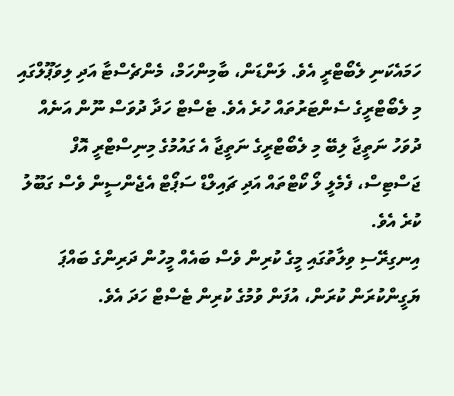ހަމައެކަނި ލެބޯޓްރީ އެވެ. ލަންޑަން، ބާމިންހަމް، މެންޗެސްޓާ އަދި ލިވަޕޫލްގައި މި ލެބޯޓްރީގެ ސެންޓަރުތައް ހުރެ އެވެ. ޓެސްޓް ހަދާ ދުވަސް ނޫން އަނެއް ދުވަހު ނަތީޖާ ލިބޭ މި ލެބޯޓްރީގެ ނަތީޖާ އެ ގައުމުގެ މިނިސްޓްރީ އޮފް ޖަސްޓިސް، ފެމެލީ ލޯ ކޯޓްތައް އަދި ޗައިލްޑް ސަޕޯޓް އެޖެންސީން ވެސް ގަބޫލު ކުރެ އެވެ.
އިނގިރޭސި ވިލާތުގައި މީގެ ކުރިން ވެސް ބައެއް މީހުން ދަރިންގެ ބައްޕަ ޔަގީންކުރަން ކުރަން، އުފަން ވުމުގެ ކުރިން ޓެސްޓް ހަދަ އެވެ.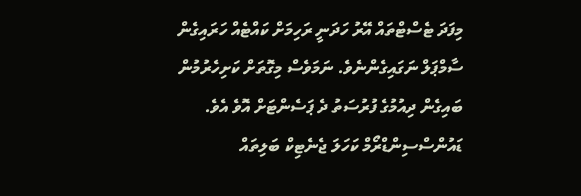މިފަދަ ޓެސްޓްތައް އޭރު ހަދަނީ ރަހިމަށް ކައްޓެއް ހަރައިގެން ސާމްޕަލް ނަގައިގެންނެވެ. ނަމަވެސް މިގޮތަށް ކަށިހެރުމުން ބައިގެން ދިއުމުގެ ފުރުސަތު ދެ ޕަސެންޓަށް އޮވެ އެވެ.
ޑައުންސްސިންޑްރޯމް ކަހަލަ ޖެނެޓިކް ބަލިތައް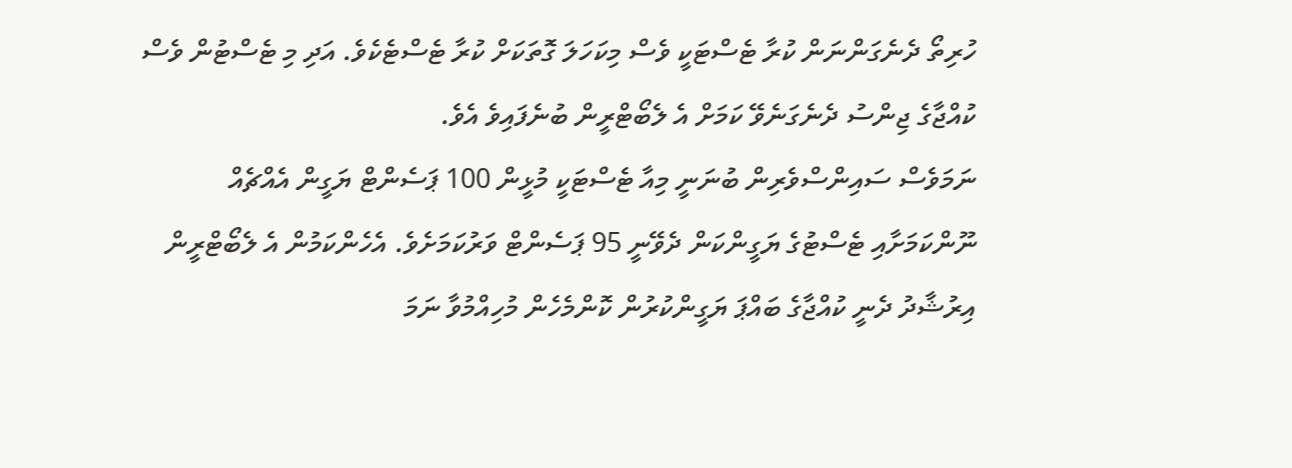ހުރިތޯ ދެނެގަންނަން ކުރާ ޓެސްޓަކީ ވެސް މިކަހަލަ ގޮތަކަށް ކުރާ ޓެސްޓެކެވެ. އަދި މި ޓެސްޓުން ވެސް ކުއްޖާގެ ޖިންސު ދެނެގަނެވޭ ކަމަށް އެ ލެބޯޓްރީން ބުނެފައިވެ އެވެ.
ނަމަވެސް ސައިންސްވެރިން ބުނަނީ މިއާ ޓެސްޓަކީ މުޅީން 100 ޕަސެންޓް ޔަގީން އެއްޗެއް ނޫންކަމަށާއި ޓެސްޓުގެ ޔަގީންކަން ދެވޭނީ 95 ޕަސެންޓް ވަރުކަމަށެވެ. އެހެންކަމުން އެ ލެބޯޓްރީން އިރުޝާދު ދެނީ ކުއްޖާގެ ބައްޕަ ޔަގީންކުރުން ކޮންމެހެން މުހިއްމުވާ ނަމަ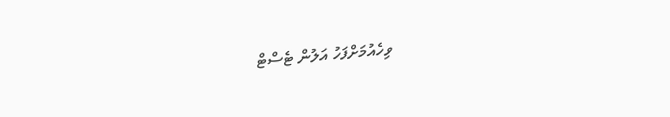ވިހެއުމަށްފަހު އަލުން ޓެސްޓް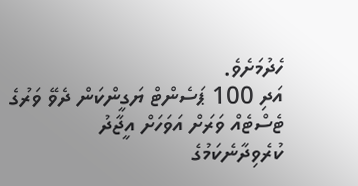ހެދުމަށެވެ.
އަދި 100 ޕަސެންޓް ޔަގީންކަން ދެވޭ ވަރުގެ ޓެސްޓެއް ވަރަށް އަވަހަށް އީޖާދު ކުރެވިދާނެކަމުގެ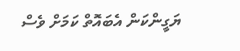ޔަގީންކަން އެބައޮތް ކަމަށް ވެސް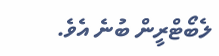ލެބޯޓްރީން ބުނެ އެވެ.